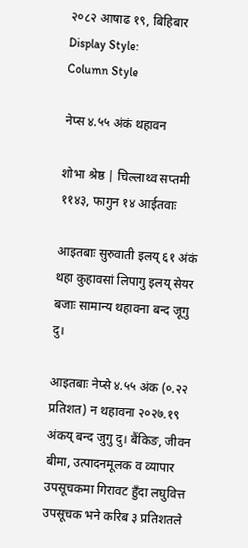२०८२ आषाढ १९, बिहिबार
Display Style:
Column Style

नेप्स ४.५५ अंकं थहावन

शोभा श्रेष्ठ | चिल्लाथ्व सप्तमी ११४३, फागुन १४ आईतवाः

आइतबाः सुरुवाती इलय् ६१ अंकं थहा कुहावसां लिपागु इलय् सेयर बजाः सामान्य थहावना बन्द जूगु दु।

आइतबाः नेप्से ४.५५ अंक (०.२२ प्रतिशत) न थहावना २०२७.१९ अंकय् बन्द जुगु दु। बैंकिङ, जीवन बीमा, उत्पादनमूलक व व्यापार उपसूचकमा गिरावट हुँदा लघुवित्त उपसूचक भने करिब ३ प्रतिशतले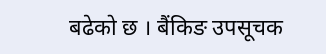बढेको छ । बैंकिङ उपसूचक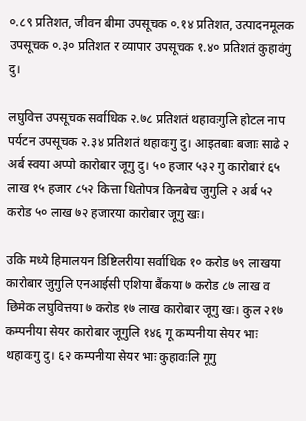०.८९ प्रतिशत, जीवन बीमा उपसूचक ०.१४ प्रतिशत, उत्पादनमूलक उपसूचक ०.३० प्रतिशत र व्यापार उपसूचक १.४० प्रतिशतं कुहावंगु दु।

लघुवित्त उपसूचक सर्वाधिक २.७८ प्रतिशतं थहावःगुलि होटल नाप पर्यटन उपसूचक २.३४ प्रतिशतं थहावःगु दु। आइतबाः बजाः साढे २ अर्ब स्वया अप्पो कारोबार जूगु दु। ५० हजार ५३२ गु कारोबारं ६५ लाख १५ हजार ८५२ कित्ता धितोपत्र किनबेच जुगुलि २ अर्ब ५२ करोड ५० लाख ७२ हजारया कारोबार जूगु खः।

उकि मध्ये हिमालयन डिष्टिलरीया सर्वाधिक १० करोड ७९ लाखया कारोबार जुगुलि एनआईसी एशिया बैंकया ७ करोड ८७ लाख व छिमेक लघुवित्तया ७ करोड १७ लाख कारोबार जूगु खः। कुल २१७ कम्पनीया सेयर कारोबार जूगुलि १४६ गू कम्पनीया सेयर भाः थहावःगु दु। ६२ कम्पनीया सेयर भाः कुहावःलि गूगु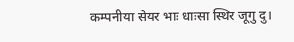कम्पनीया सेयर भाः धाःसा स्थिर जूगु दु।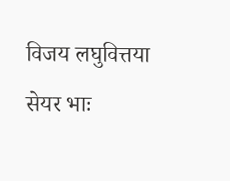विजय लघुवित्तया सेयर भाः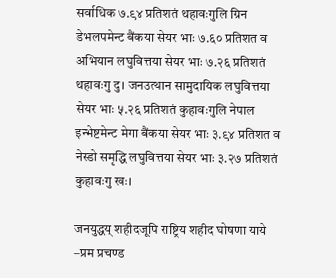सर्वाधिक ७.९४ प्रतिशतं थहावःगुलि ग्रिन डेभलपमेन्ट बैंकया सेयर भाः ७.६० प्रतिशत व अभियान लघुवित्तया सेयर भाः ७.२६ प्रतिशतं थहावःगु दु। जनउत्थान सामुदायिक लघुवित्तया सेयर भाः ५.२६ प्रतिशतं कुहावःगुलि नेपाल इन्भेष्टमेन्ट मेगा बैंकया सेयर भाः ३.९४ प्रतिशत व नेस्डो समृद्धि लघुवित्तया सेयर भाः ३.२७ प्रतिशतं कुहावःगु खः।

जनयुद्धय् शहीदजूपि राष्ट्रिय शहीद घोषणा याये –प्रम प्रचण्ड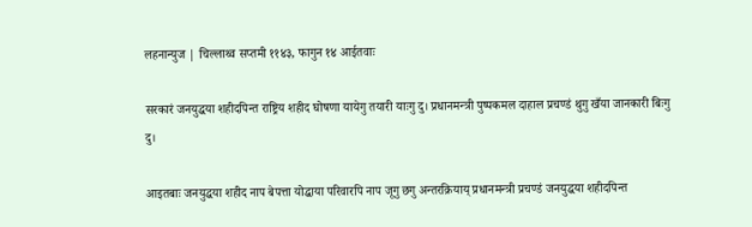लहनान्युज | चिल्लाथ्व सप्तमी ११४३, फागुन १४ आईतवाः

सरकारं जनयुद्धया शहीदपिन्त राष्ट्रिय शहीद घोषणा यायेगु तयारी याःगु दु। प्रधानमन्त्री पुष्पकमल दाहाल प्रचण्डं थुगु खँया जानकारी बिःगु दु।

आइतबाः जनयुद्धया शहीद नाप बेपत्ता योद्धाया परिवारपि नाप जूगु छगु अन्तरक्रियाय् प्रधानमन्त्री प्रचण्डं जनयुद्धया शहीदपिन्त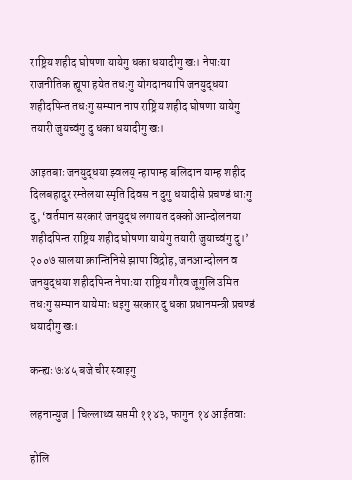राष्ट्रिय शहीद घोषणा यायेगु धका धयादीगु खः। नेपाःया राजनीतिक ह्यूपा हयेत तधःगु योगदानयापि जनयुद्धया शहीदपिन्त तधःगु सम्मान नाप राष्ट्रिय शहीद घोषणा यायेगु तयारी जुयच्वंगु दु धका धयादीगु खः।

आइतबाः जनयुद्धया झ्वलय् न्हापाम्ह बलिदान याम्ह शहीद दिलबहादुर रम्तेलया स्मृति दिवस न दुगु धयादीसे प्रचण्डं धाःगु दु, ‘वर्तमान सरकारं जनयुद्ध लगायत दक्को आन्दोलनया शहीदपिन्त राष्ट्रिय शहीद घोषणा यायेगु तयारी जुयाच्वंगु दु।’ २००७ सालया क्रान्तिनिसे झापा विद्रोह, जनआन्दोलन व जनयुद्धया शहीदपिन्त नेपाःया राष्ट्रिय गौरव जूगुलि उमित तधःगु सम्मान यायेमाः धइगु सरकार दु धका प्रधानमन्त्री प्रचण्डं धयादीगु खः।

कन्ह्यः ७ः४५ बजे चीर स्वाइगु

लहनान्युज | चिल्लाथ्व सप्तमी ११४३, फागुन १४ आईतवाः

होलि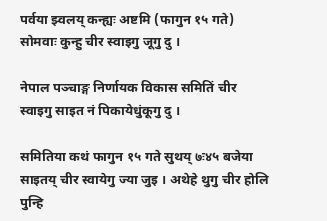पर्वया झ्वलय् कन्ह्यः अष्टमि (फागुन १५ गते) सोमवाः कुन्हु चीर स्वाइगु जूगु दु ।

नेपाल पञ्चाङ्ग निर्णायक विकास समितिं चीर स्वाइगु साइत नं पिकायेधुंकूगु दु ।

समितिया कथं फागुन १५ गते सुथय् ७ः४५ बजेया साइतय् चीर स्वायेगु ज्या जुइ । अथेहे थुगु चीर होलि पुन्हि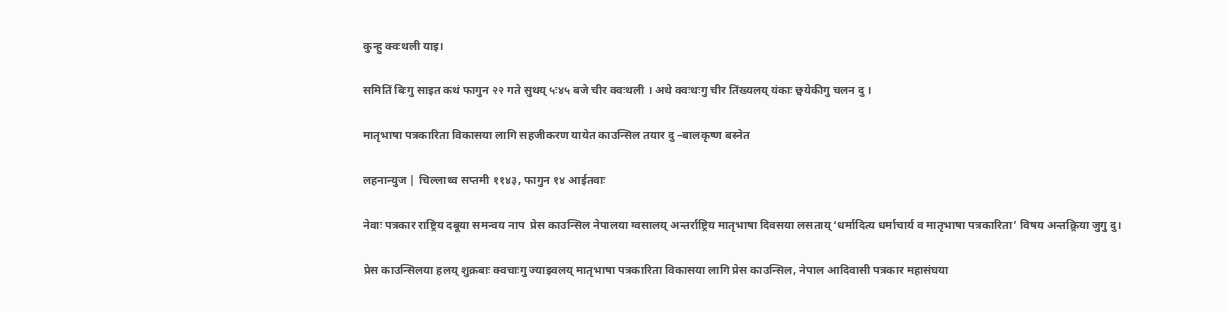कुन्हु क्वःथली याइ।

समितिं बिःगु साइत कथं फागुन २२ गते सुथय् ५ः४५ बजे चीर क्वःथली । अथे क्वःथःगु चीर तिंख्यलय् यंकाः छ्वयेकीगु चलन दु ।

मातृभाषा पत्रकारिता विकासया लागि सहजीकरण यायेत काउन्सिल तयार दु –बालकृष्ण बस्नेत

लहनान्युज | चिल्लाथ्व सप्तमी ११४३, फागुन १४ आईतवाः

नेवाः पत्रकार राष्ट्रिय दबूया समन्वय नाप  प्रेस काउन्सिल नेपालया ग्वसालय् अन्तर्राष्ट्रिय मातृभाषा दिवसया लसताय् ‘धर्मादित्य धर्माचार्य व मातृभाषा पत्रकारिता’ विषय अन्तक्र्रिया जुगु दु।

प्रेस काउन्सिलया हलय् शुक्रबाः क्वचाःगु ज्याझ्वलय् मातृभाषा पत्रकारिता विकासया लागि प्रेस काउन्सिल, नेपाल आदिवासी पत्रकार महासंघया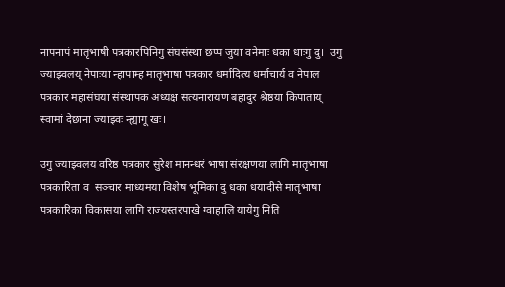नापनापं मातृभाषी पत्रकारपिनिगु संघसंस्था छप्प जुया वनेमाः धका धाःगु दु।  उगु ज्याझ्वलय् नेपाःया न्हापाम्ह मातृभाषा पत्रकार धर्मादित्य धर्माचार्य व नेपाल पत्रकार महासंघया संस्थापक अध्यक्ष सत्यनारायण बहादुर श्रेष्ठया किपाताय् स्वामां देछाना ज्याझ्वः न्ह्यागू खः।

उगु ज्याझ्वलय वरिष्ठ पत्रकार सुरेश मानन्धरं भाषा संरक्षणया लागि मातृभाषा पत्रकारिता व  सञ्चार माध्यमया विशेष भूमिका दु धका धयादीसे मातृभाषा पत्रकारिका विकासया लागि राज्यस्तरपाखे ग्वाहालि यायेगु निति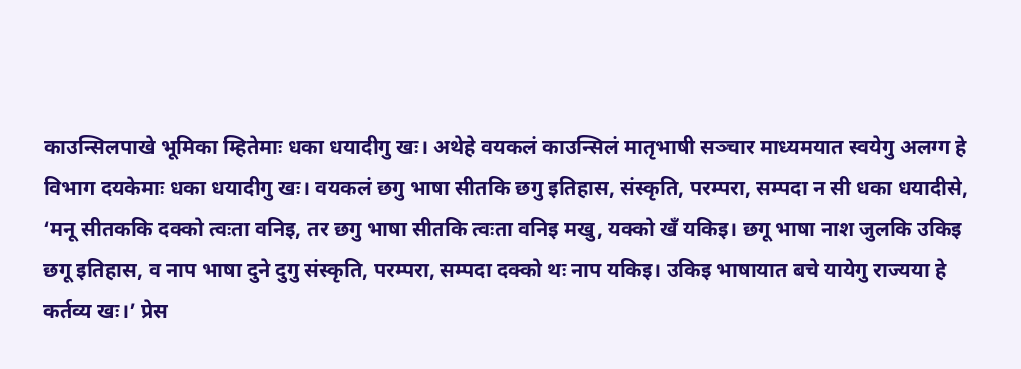काउन्सिलपाखे भूमिका म्हितेमाः धका धयादीगु खः। अथेहे वयकलं काउन्सिलं मातृभाषी सञ्चार माध्यमयात स्वयेगु अलग्ग हे विभाग दयकेमाः धका धयादीगु खः। वयकलं छगु भाषा सीतकि छगु इतिहास, संस्कृति, परम्परा, सम्पदा न सी धका धयादीसे, ‘मनू सीतककि दक्को त्वःता वनिइ, तर छगु भाषा सीतकि त्वःता वनिइ मखु, यक्को खँ यकिइ। छगू भाषा नाश जुलकि उकिइ छगू इतिहास, व नाप भाषा दुने दुगु संस्कृति, परम्परा, सम्पदा दक्को थः नाप यकिइ। उकिइ भाषायात बचे यायेगु राज्यया हे कर्तव्य खः।’ प्रेस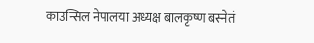काउन्सिल नेपालया अध्यक्ष बालकृष्ण बस्नेतं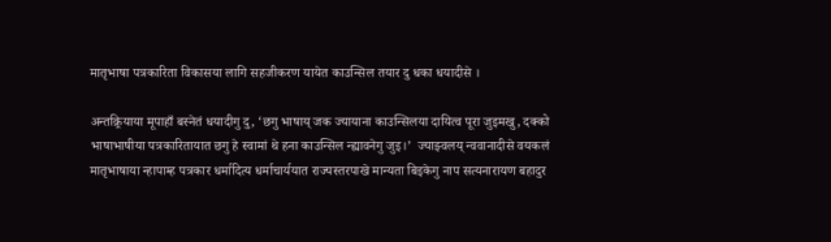मातृभाषा पत्रकारिता विकासया लागि सहजीकरण यायेत काउन्सिल तयार दु धका धयादीसे ।

अन्तक्र्रियाया मूपाहाँ बस्नेतं धयादीगु दु, ‘छगु भाषाय् जक ज्यायाना काउन्सिलया दायित्व पूरा जुइमखु, दक्को भाषाभाषीया पत्रकारितायात छगु हे स्वामां थे हना काउन्सिल न्ह्यावनेगु जुइ।’  ज्याझ्वलय् न्ववानादीसे वयकलं मातृभाषाया न्हापाम्ह पत्रकार धर्मादित्य धर्माचार्ययात राज्यस्तरपाखे मान्यता बिइकेगु नाप सत्यनारायण बहादुर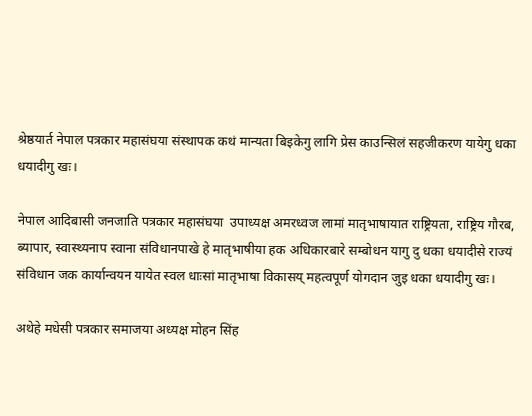श्रेष्ठयार्त नेपाल पत्रकार महासंघया संस्थापक कथं मान्यता बिइकेगु लागि प्रेस काउन्सिलं सहजीकरण यायेगु धका धयादीगु खः।

नेपाल आदिबासी जनजाति पत्रकार महासंघया  उपाध्यक्ष अमरध्वज लामां मातृभाषायात राष्ट्रियता, राष्ट्रिय गौरब, ब्यापार, स्वास्थ्यनाप स्वाना संविधानपाखे हे मातृभाषीया हक अधिकारबारे सम्बोधन यागु दु धका धयादीसे राज्यं संविधान जक कार्यान्वयन यायेत स्वल धाःसां मातृभाषा विकासय् महत्वपूर्ण योगदान जुइ धका धयादीगु खः।

अथेहे मधेसी पत्रकार समाजया अध्यक्ष मोहन सिंह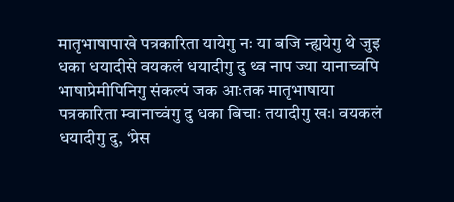मातृभाषापाखे पत्रकारिता यायेगु नः या बजि न्ह्ययेगु थे जुइ धका धयादीसे वयकलं धयादीगु दु थ्व नाप ज्या यानाच्वपि भाषाप्रेमीपिनिगु संकल्पं जक आःतक मातृभाषाया पत्रकारिता म्वानाच्वंगु दु धका बिचाः तयादीगु खः। वयकलं धयादीगु दु, ‘प्रेस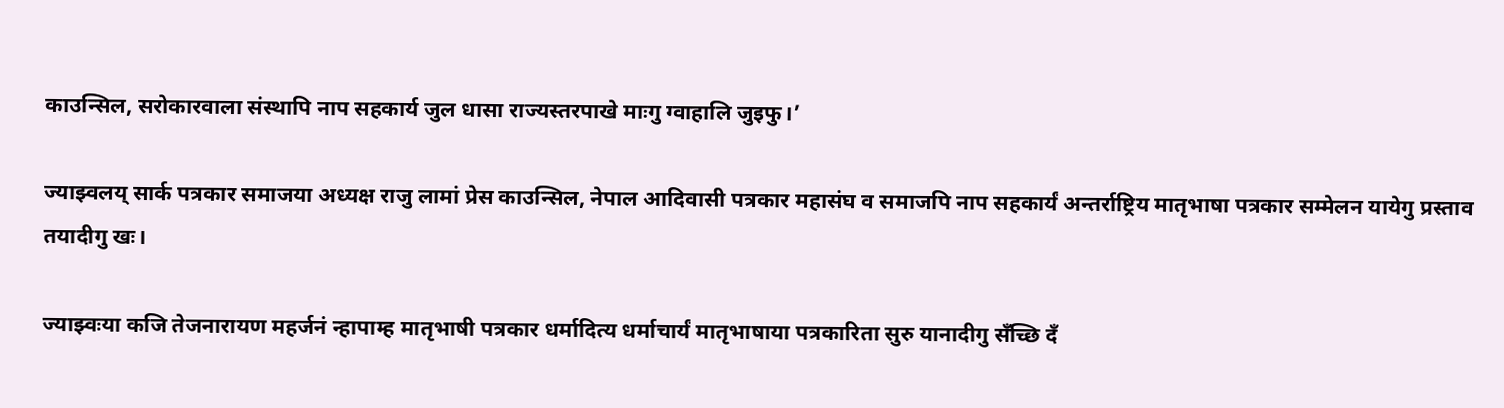काउन्सिल, सरोकारवाला संस्थापि नाप सहकार्य जुल धासा राज्यस्तरपाखे माःगु ग्वाहालि जुइफु।’

ज्याझ्वलय् सार्क पत्रकार समाजया अध्यक्ष राजु लामां प्रेस काउन्सिल, नेपाल आदिवासी पत्रकार महासंघ व समाजपि नाप सहकार्यं अन्तर्राष्ट्रिय मातृभाषा पत्रकार सम्मेलन यायेगु प्रस्ताव तयादीगु खः।

ज्याझ्वःया कजि तेजनारायण महर्जनं न्हापाम्ह मातृभाषी पत्रकार धर्मादित्य धर्माचार्यं मातृभाषाया पत्रकारिता सुरु यानादीगु सँच्छि दँ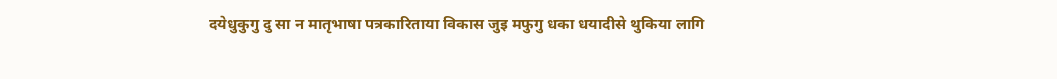दयेधुकुगु दु सा न मातृभाषा पत्रकारिताया विकास जुइ मफुगु धका धयादीसे थुकिया लागि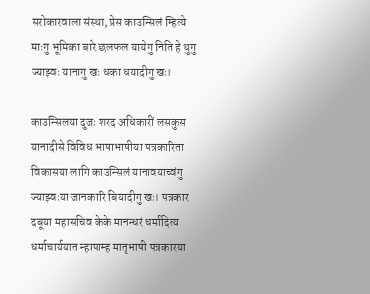सरोकारवाला संस्था, प्रेस काउन्सिलं म्हित्ये माःगु भूमिका बारे छलफल यायेगु निति हे थुगु ज्याझ्वः यानागु खः धका धयादीगु खः।

काउन्सिलया दुजः शरद अधिकारीं लसकुस यानादीसे विविध भाषाभाषीया पत्रकारिता विकासया लागि काउन्सिलं यानावयाच्वंगु ज्याझ्वःया जानकारि बियादीगु खः। पत्रकार दबूया महासचिव केके मानन्धरं धर्मादित्य धर्माचार्ययात न्हापाम्ह मातृभाषी पत्रकारया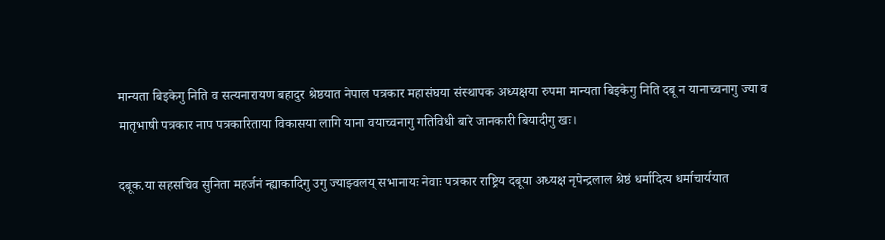मान्यता बिइकेगु निति व सत्यनारायण बहादुर श्रेष्ठयात नेपाल पत्रकार महासंघया संस्थापक अध्यक्षया रुपमा मान्यता बिइकेगु निति दबू न यानाच्वनागु ज्या व मातृभाषी पत्रकार नाप पत्रकारिताया विकासया लागि याना वयाच्वनागु गतिविधी बारे जानकारी बियादीगु खः।

दबूक.या सहसचिव सुनिता महर्जनं न्ह्याकादिगु उगु ज्याझ्वलय् सभानायः नेवाः पत्रकार राष्ट्रिय दबूया अध्यक्ष नृपेन्द्रलाल श्रेष्ठं धर्मादित्य धर्माचार्ययात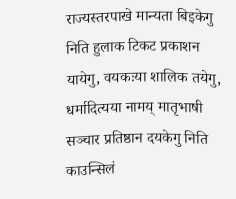राज्यस्तरपाखे मान्यता बिइकेगु निति हुलाक टिकट प्रकाशन यायेगु, वयकःया शालिक तयेगु, धर्मादित्यया नामय् मातृभाषी सञ्चार प्रतिष्ठान दयकेगु निति काउन्सिलं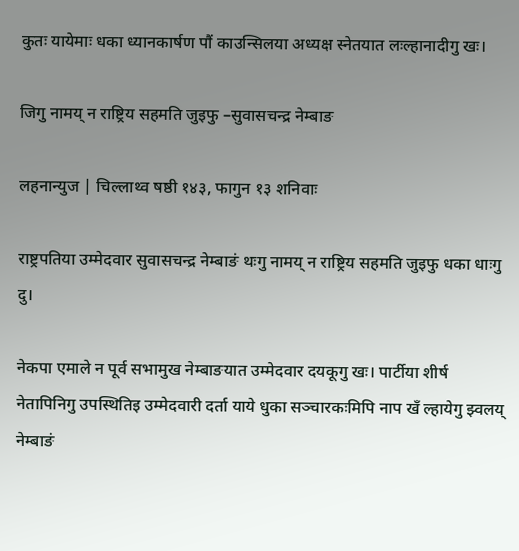कुतः यायेमाः धका ध्यानकार्षण पौं काउन्सिलया अध्यक्ष स्नेतयात लःल्हानादीगु खः।

जिगु नामय् न राष्ट्रिय सहमति जुइफु –सुवासचन्द्र नेम्बाङ

लहनान्युज | चिल्लाथ्व षष्ठी १४३, फागुन १३ शनिवाः

राष्ट्रपतिया उम्मेदवार सुवासचन्द्र नेम्बाङं थःगु नामय् न राष्ट्रिय सहमति जुइफु धका धाःगु दु।

नेकपा एमाले न पूर्व सभामुख नेम्बाङयात उम्मेदवार दयकूगु खः। पार्टीया शीर्ष नेतापिनिगु उपस्थितिइ उम्मेदवारी दर्ता याये धुका सञ्चारकःमिपि नाप खँ ल्हायेगु झ्वलय् नेम्बाङं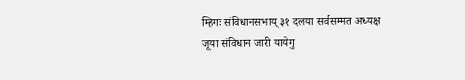म्हिगः संविधानसभाय् ३१ दलया सर्वसम्मत अध्यक्ष जूया संविधान जारी यायेगु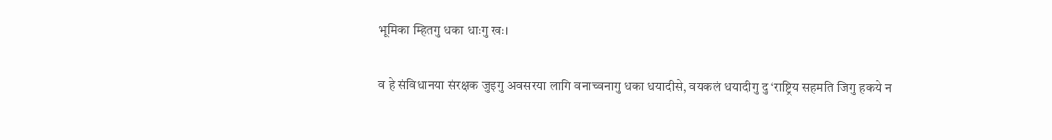भूमिका म्हितगु धका धाःगु खः।

व हे संविधानया संरक्षक जुइगु अवसरया लागि वनाच्वनागु धका धयादीसे, वयकलं धयादीगु दु ‘राष्ट्रिय सहमति जिगु हकये न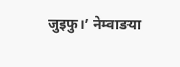जुइफु।’ नेम्वाङया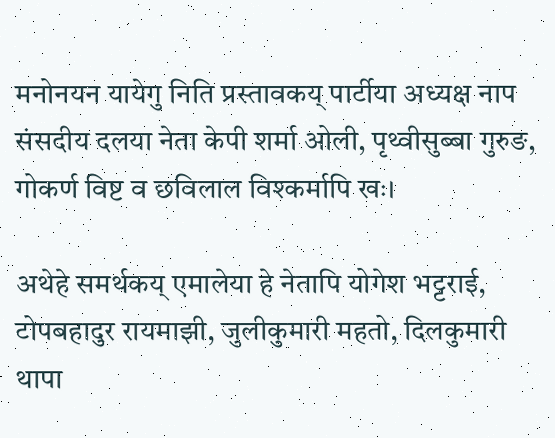मनोनयन यायेगु निति प्रस्तावकय् पार्टीया अध्यक्ष नाप संसदीय दलया नेता केपी शर्मा ओली, पृथ्वीसुब्बा गुरुङ, गोकर्ण विष्ट व छविलाल विश्कर्मापि खः।

अथेहे समर्थकय् एमालेया हे नेतापि योगेश भट्टराई, टोपबहादुर रायमाझी, जुलीकुमारी महतो, दिलकुमारी थापा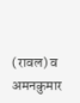(रावल) व अमनकुमार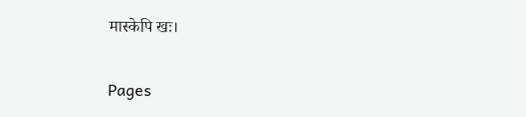मास्केपि खः।

Pages